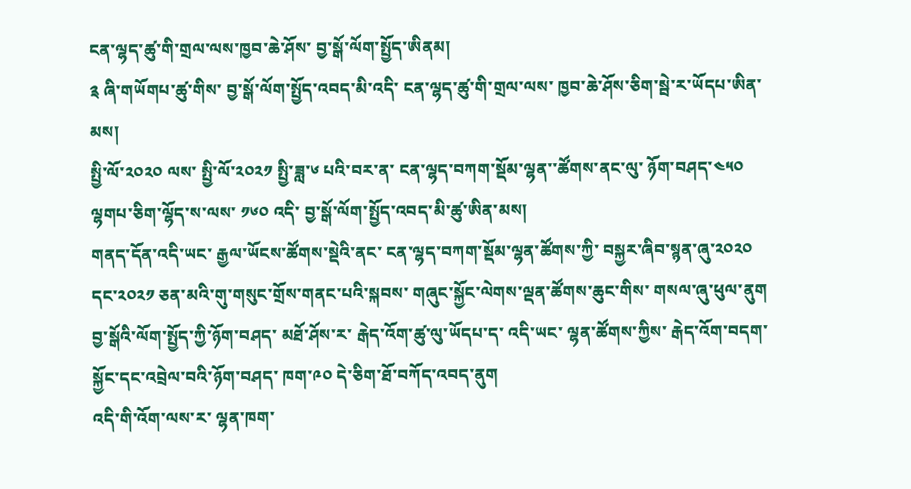ངན་ལྷད་ཚུ་གི་གྲལ་ལས་ཁྱབ་ཆེ་ཤོས་ བྱ་སྒོ་ལོག་སྤྱོད་ཨིནམ།
༉ ཞི་གཡོགཔ་ཚུ་གིས་ བྱ་སྒོ་ལོག་སྤྱོད་འབད་མི་འདི་ ངན་ལྷད་ཚུ་གི་གྲལ་ལས་ ཁྱབ་ཆེ་ཤོས་ཅིག་སྦེ་ར་ཡོདཔ་ཨིན་མས།
སྤྱི་ལོ་༢༠༢༠ ལས་ སྤྱི་ལོ་༢༠༢༡ སྤྱི་ཟླ་༦ པའི་བར་ན་ ངན་ལྷད་བཀག་སྡོམ་ལྷན་་ཚོགས་ནང་ལུ་ ཉོག་བཤད་༤༥༠ ལྷགཔ་ཅིག་ལྷོད་ས་ལས་ ༡༦༠ འདི་ བྱ་སྒོ་ལོག་སྤྱོད་འབད་མི་ཚུ་ཨིན་མས།
གནད་དོན་འདི་ཡང་ རྒྱལ་ཡོངས་ཚོགས་སྡེའི་ནང་ ངན་ལྷད་བཀག་སྡོམ་ལྷན་ཚོགས་ཀྱི་ བསྐྱར་ཞིབ་སྙན་ཞུ་༢༠༢༠ དང་༢༠༢༡ ཅན་མའི་གུ་གསུང་གྲོས་གནང་པའི་སྐབས་ གཞུང་སྐྱོང་ལེགས་ལྡན་ཚོགས་ཆུང་གིས་ གསལ་ཞུ་ཕུལ་ནུག
བྱ་སྒོའི་ལོག་སྤྱོད་ཀྱི་ཉོག་བཤད་ མཐོ་ཤོས་ར་ རྒེད་འོག་ཚུ་ལུ་ཡོདཔ་ད་ འདི་ཡང་ ལྷན་ཚོགས་ཀྱིས་ རྒེད་འོག་བདག་སྐྱོང་དང་འབྲེལ་བའི་ཉོག་བཤད་ ཁག་༩༠ དེ་ཅིག་ཐོ་བཀོད་འབད་ནུག
འདི་གི་འོག་ལས་ར་ ལྷན་ཁག་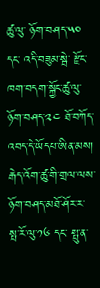ཚུ་ལུ་ ཉོག་བཤད་༥༠ དང་ འདི་བཟུམ་སྦེ་ རྫོང་ཁག་བདག་སྐྱོང་ཚུ་ལུ་ ཉོག་བཤད་༢༤ ཐོ་བཀོད་འབད་དེ་ཡོདཔ་ཨིན་མས།
རྒེད་འོག་ཚུ་གི་གྲལ་ལས་ ཉོག་བཤད་མཐོ་ཤོར་ར་ སྤ་རོ་ལུ་༡༦ དང་ སྤུ་ན་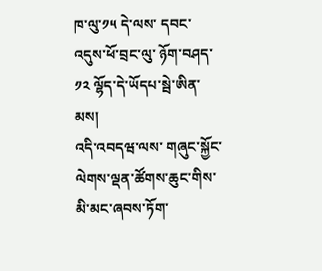ཁ་ལུ་༡༥ དེ་ལས་ དབང་འདུས་ཕོ་བྲང་ལུ་ ཉོག་བཤད་༡༢ ལྷོད་དེ་ཡོདཔ་སྦེ་ཨིན་མས།
འདི་འབདཝ་ལས་ གཞུང་སྐྱོང་ལེགས་ལྡན་ཚོགས་ཆུང་གིས་ མི་མང་ཞབས་ཏོག་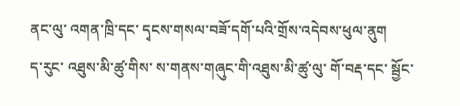ནང་ལུ་ འགན་ཁྲི་དང་ དྭངས་གསལ་བཟོ་དགོ་པའི་གྲོས་འདེབས་ཕུལ་ནུག
ད་རུང་ འཐུས་མི་ཚུ་གིས་ ས་གནས་གཞུང་གི་འཐུས་མི་ཚུ་ལུ་ གོ་བརྡ་དང་ སྦྱོང་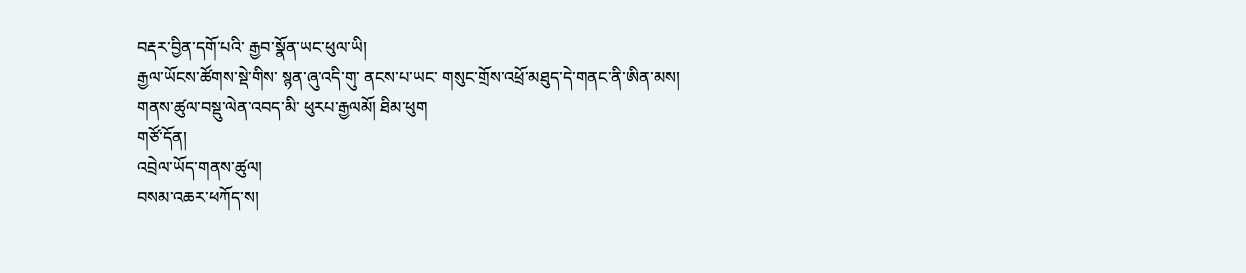བརྡར་བྱིན་དགོ་པའི་ རྒྱབ་སྣོན་ཡང་ཕུལ་ཡི།
རྒྱལ་ཡོངས་ཚོགས་སྡེ་གིས་ སྙན་ཞུ་འདི་གུ་ ནངས་པ་ཡང་ གསུང་གྲོས་འཕྲོ་མཐུད་དེ་གནང་ནི་ཨིན་མས།
གནས་ཚུལ་བསྡུ་ལེན་འབད་མི་ ཕུརཔ་རྒྱལམོ། ཐིམ་ཕུག
གཙོ་དོན།
འབྲེལ་ཡོད་གནས་ཚུལ།
བསམ་འཆར་ཕཀོད་ས།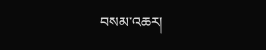བསམ་འཆར།